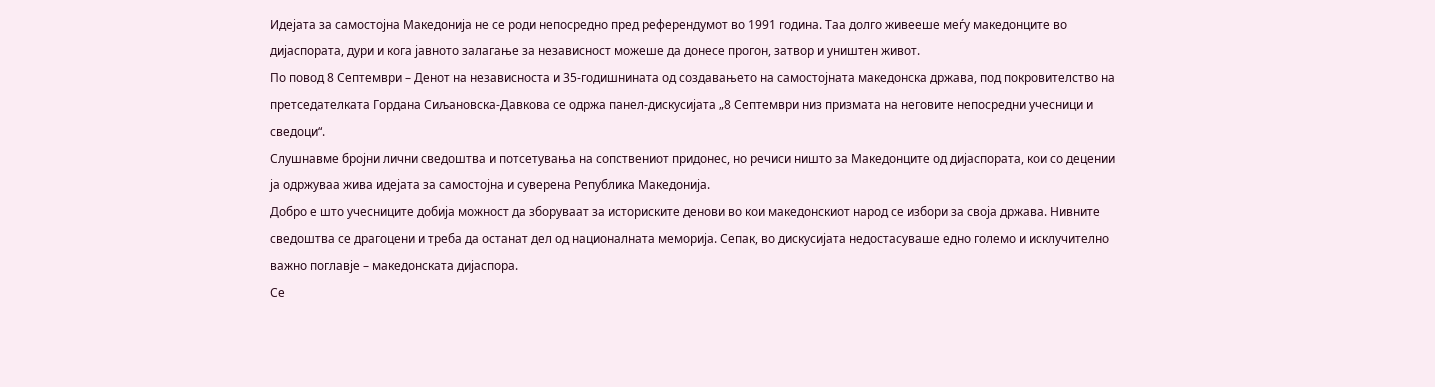Идејата за самостојна Македонија не се роди непосредно пред референдумот во 1991 година. Таа долго живееше меѓу македонците во дијаспората, дури и кога јавното залагање за независност можеше да донесе прогон, затвор и уништен живот.
По повод 8 Септември – Денот на независноста и 35-годишнината од создавањето на самостојната македонска држава, под покровителство на претседателката Гордана Сиљановска-Давкова се одржа панел-дискусијата „8 Септември низ призмата на неговите непосредни учесници и сведоци“.
Слушнавме бројни лични сведоштва и потсетувања на сопствениот придонес, но речиси ништо за Македонците од дијаспората, кои со децении ја одржуваа жива идејата за самостојна и суверена Република Македонија.
Добро е што учесниците добија можност да зборуваат за историските денови во кои македонскиот народ се избори за своја држава. Нивните сведоштва се драгоцени и треба да останат дел од националната меморија. Сепак, во дискусијата недостасуваше едно големо и исклучително важно поглавје – македонската дијаспора.
Се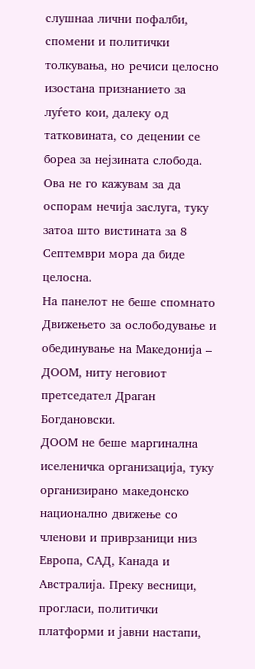слушнаа лични пофалби, спомени и политички толкувања, но речиси целосно изостана признанието за луѓето кои, далеку од татковината, со децении се бореа за нејзината слобода. Ова не го кажувам за да оспорам нечија заслуга, туку затоа што вистината за 8 Септември мора да биде целосна.
На панелот не беше спомнато Движењето за ослободување и обединување на Македонија – ДООМ, ниту неговиот претседател Драган Богдановски.
ДООМ не беше маргинална иселеничка организација, туку организирано македонско национално движење со членови и приврзаници низ Европа, САД, Канада и Австралија. Преку весници, прогласи, политички платформи и јавни настапи,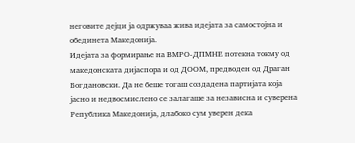неговите дејци ја одржуваа жива идејата за самостојна и обединета Македонија.
Идејата за формирање на ВМРО-ДПМНЕ потекна токму од македонската дијаспора и од ДООМ, предводен од Драган Богдановски. Да не беше тогаш создадена партијата која јасно и недвосмислено се залагаше за независна и суверена Република Македонија, длабоко сум уверен дека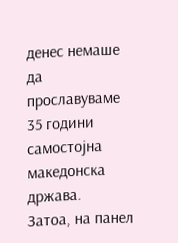денес немаше да прославуваме 35 години самостојна македонска држава.
Затоа, на панел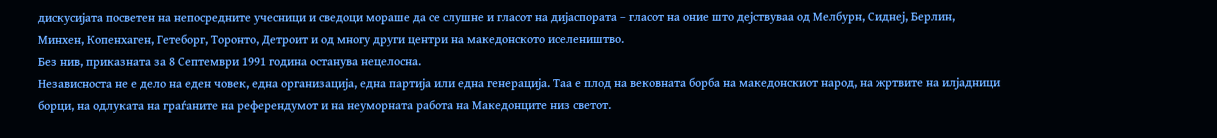дискусијата посветен на непосредните учесници и сведоци мораше да се слушне и гласот на дијаспората – гласот на оние што дејствуваа од Мелбурн, Сиднеј, Берлин, Минхен, Копенхаген, Гетеборг, Торонто, Детроит и од многу други центри на македонското иселеништво.
Без нив, приказната за 8 Септември 1991 година останува нецелосна.
Независноста не е дело на еден човек, една организација, една партија или една генерација. Таа е плод на вековната борба на македонскиот народ, на жртвите на илјадници борци, на одлуката на граѓаните на референдумот и на неуморната работа на Македонците низ светот.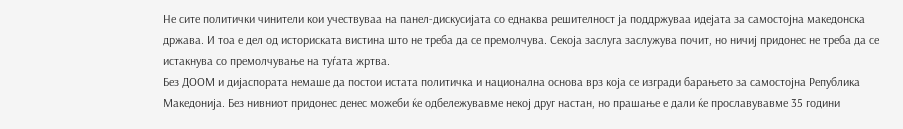Не сите политички чинители кои учествуваа на панел-дискусијата со еднаква решителност ја поддржуваа идејата за самостојна македонска држава. И тоа е дел од историската вистина што не треба да се премолчува. Секоја заслуга заслужува почит, но ничиј придонес не треба да се истакнува со премолчување на туѓата жртва.
Без ДООМ и дијаспората немаше да постои истата политичка и национална основа врз која се изгради барањето за самостојна Република Македонија. Без нивниот придонес денес можеби ќе одбележувавме некој друг настан, но прашање е дали ќе прославувавме 35 години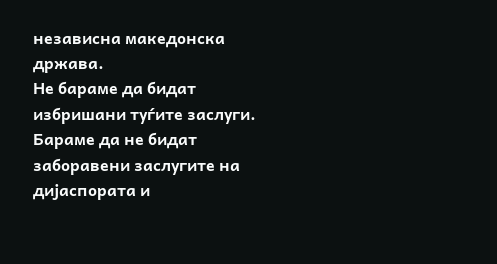независна македонска држава.
Не бараме да бидат избришани туѓите заслуги. Бараме да не бидат заборавени заслугите на дијаспората и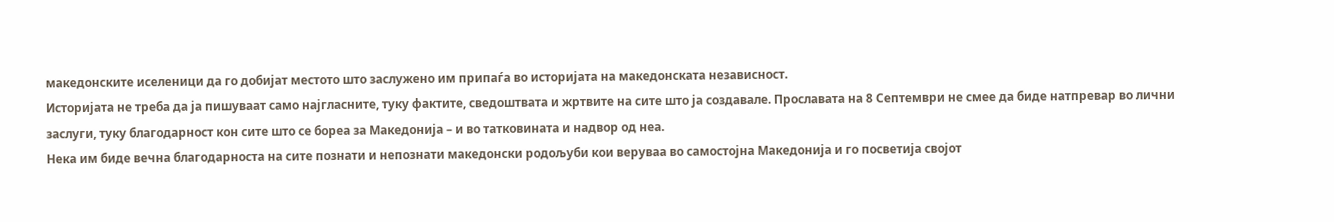македонските иселеници да го добијат местото што заслужено им припаѓа во историјата на македонската независност.
Историјата не треба да ја пишуваат само најгласните, туку фактите, сведоштвата и жртвите на сите што ја создавале. Прославата на 8 Септември не смее да биде натпревар во лични заслуги, туку благодарност кон сите што се бореа за Македонија – и во татковината и надвор од неа.
Нека им биде вечна благодарноста на сите познати и непознати македонски родољуби кои веруваа во самостојна Македонија и го посветија својот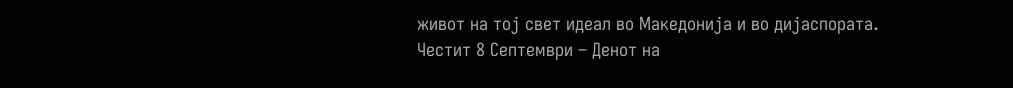живот на тој свет идеал во Македонија и во дијаспората.
Честит 8 Септември – Денот на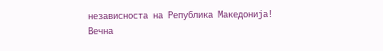независноста на Република Македонија!
Вечна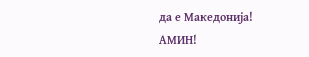да е Македонија!
АМИН!